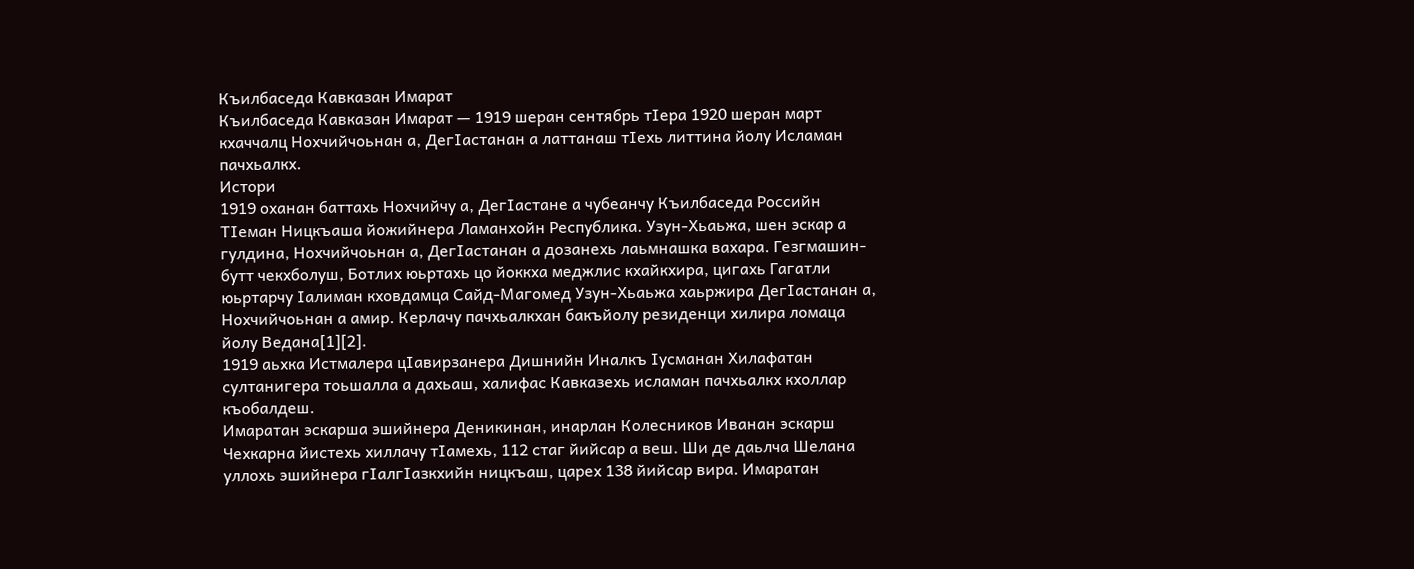Къилбаседа Кавказан Имарат
Къилбаседа Кавказан Имарат — 1919 шеран сентябрь тӀера 1920 шеран март кхаччалц Нохчийчоьнан а, ДегӀастанан а латтанаш тӀехь литтина йолу Исламан пачхьалкх.
Истори
1919 оханан баттахь Нохчийчу а, ДегӀастане а чубеанчу Къилбаседа Российн ТӀеман Ницкъаша йожийнера Ламанхойн Республика. Узун-Хьаьжа, шен эскар а гулдина, Нохчийчоьнан а, ДегӀастанан а дозанехь лаьмнашка вахара. Гезгмашин-бутт чекхболуш, Ботлих юьртахь цо йоккха меджлис кхайкхира, цигахь Гагатли юьртарчу Ӏалиман кховдамца Сайд-Магомед Узун-Хьаьжа хаьржира ДегӀастанан а, Нохчийчоьнан а амир. Керлачу пачхьалкхан бакъйолу резиденци хилира ломаца йолу Ведана[1][2].
1919 аьхка Истмалера цӀавирзанера Дишнийн Иналкъ Ӏусманан Хилафатан султанигера тоьшалла а дахьаш, халифас Кавказехь исламан пачхьалкх кхоллар къобалдеш.
Имаратан эскарша эшийнера Деникинан, инарлан Колесников Иванан эскарш Чехкарна йистехь хиллачу тӀамехь, 112 стаг йийсар а веш. Ши де даьлча Шелана уллохь эшийнера гӀалгӀазкхийн ницкъаш, царех 138 йийсар вира. Имаратан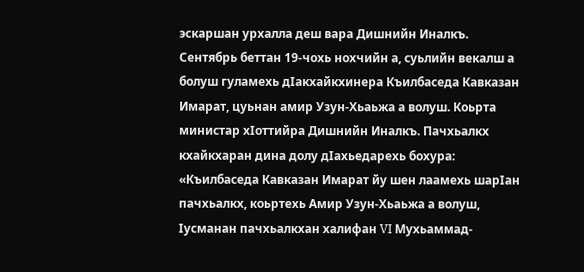эскаршан урхалла деш вара Дишнийн Иналкъ.
Сентябрь беттан 19-чохь нохчийн а, суьлийн векалш а болуш гуламехь дӀакхайкхинера Къилбаседа Кавказан Имарат, цуьнан амир Узун-Хьаьжа а волуш. Коьрта министар хӀоттийра Дишнийн Иналкъ. Пачхьалкх кхайкхаран дина долу дӀахьедарехь бохура: «Къилбаседа Кавказан Имарат йу шен лаамехь шарӀан пачхьалкх, коьртехь Амир Узун-Хьаьжа а волуш, Ӏусманан пачхьалкхан халифан VI Мухьаммад-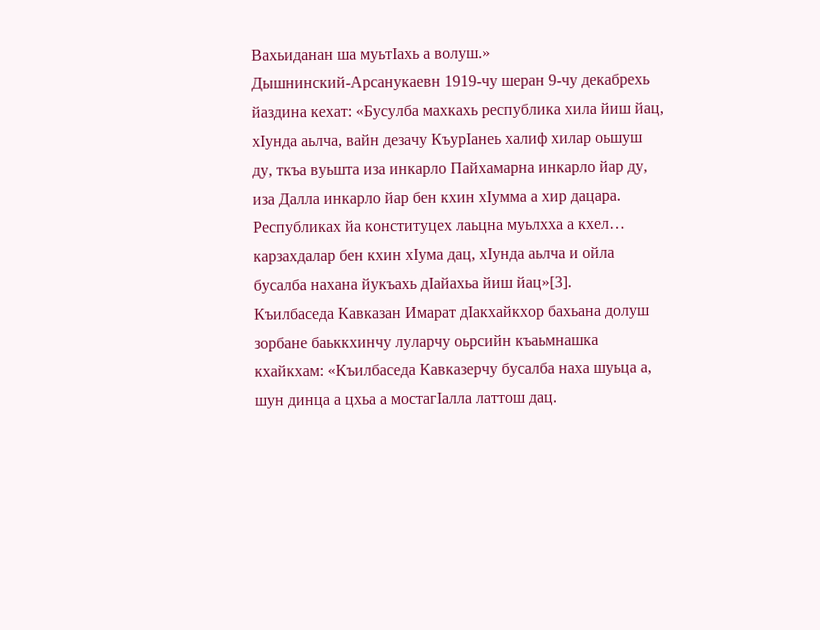Вахьиданан ша муьтӀахь а волуш.»
Дышнинский-Арсанукаевн 1919-чу шеран 9-чу декабрехь йаздина кехат: «Бусулба махкахь республика хила йиш йац, хӀунда аьлча, вайн дезачу КъурӀанеь халиф хилар оьшуш ду, ткъа вуьшта иза инкарло Пайхамарна инкарло йар ду, иза Далла инкарло йар бен кхин хӀумма а хир дацара. Республиках йа конституцех лаьцна муьлхха а кхел… карзахдалар бен кхин хӀума дац, хӀунда аьлча и ойла бусалба нахана йукъахь дӀайахьа йиш йац»[3].
Къилбаседа Кавказан Имарат дӀакхайкхор бахьана долуш зорбане баьккхинчу луларчу оьрсийн къаьмнашка кхайкхам: «Къилбаседа Кавказерчу бусалба наха шуьца а, шун динца а цхьа а мостагӀалла латтош дац.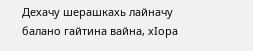Дехачу шерашкахь лайначу балано гайтина вайна, хӀора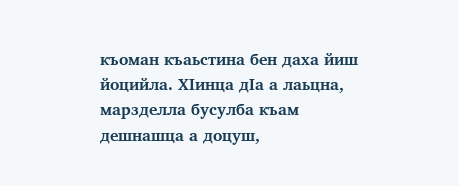къоман къаьстина бен даха йиш йоцийла. ХӀинца дӀа а лаьцна, марзделла бусулба къам дешнашца а доцуш,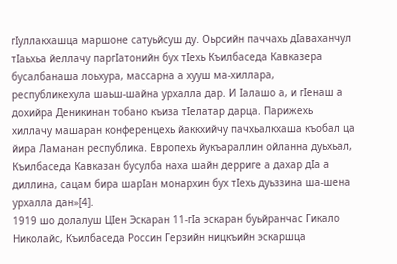гӀуллакхашца маршоне сатуьйсуш ду. Оьрсийн паччахь дӀаваханчул тӀаьхьа йеллачу паргӀатонийн бух тӀехь Къилбаседа Кавказера бусалбанаша лоьхура, массарна а хууш ма-хиллара, республикехула шаьш-шайна урхалла дар. И Ӏалашо а, и гӀенаш а дохийра Деникинан тобано къиза тӀелатар дарца. Парижехь хиллачу машаран конференцехь йаккхийчу пачхьалкхаша къобал ца йира Ламанан республика. Европехь йукъараллин ойланна дуьхьал, Къилбаседа Кавказан бусулба наха шайн дерриге а дахар дӀа а диллина, сацам бира шарӀан монархин бух тӀехь дуьззина ша-шена урхалла дан»[4].
1919 шо долалуш ЦӀен Эскаран 11-гӀа эскаран буьйранчас Гикало Николайс, Къилбаседа Россин Герзийн ницкъийн эскаршца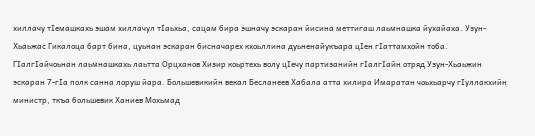хиллачу тӀемашкахь эшам хиллачул тӀаьхьа, сацам бира эшначу эскаран йисина меттигаш лаьмнашка йухайаха. Узун-Хьаьжас Гикалоца барт бина, цуьнан эскаран бисначарех кхоьллина дуьненайукъара цӀен гӀаттамхойн тоба. ГӀалгӀайчоьнан лаьмнашкахь лаьтта Орцханов Хизир коьртехь волу цӀечу партизанийн гӀалгӀайн отряд Узун-Хьаьжин эскаран 7-гӀа полк санна лоруш йара. Большевикийн векал Бесланеев Хабала атта хилира Имаратан чоьхьарчу гӀуллакхийн министр, ткъа большевик Ханиев Мохьмад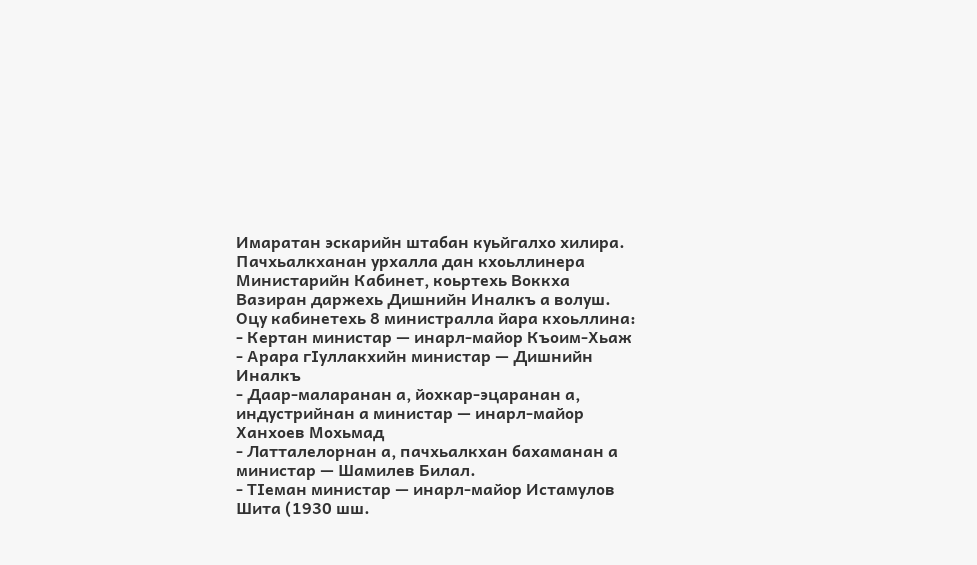Имаратан эскарийн штабан куьйгалхо хилира.
Пачхьалкханан урхалла дан кхоьллинера Министарийн Кабинет, коьртехь Воккха Вазиран даржехь Дишнийн Иналкъ а волуш. Оцу кабинетехь 8 министралла йара кхоьллина:
- Кертан министар — инарл-майор Къоим-Хьаж
- Арара гӀуллакхийн министар — Дишнийн Иналкъ
- Даар-маларанан а, йохкар-эцаранан а, индустрийнан а министар — инарл-майор Ханхоев Мохьмад
- Латталелорнан а, пачхьалкхан бахаманан а министар — Шамилев Билал.
- ТӀеман министар — инарл-майор Истамулов Шита (1930 шш.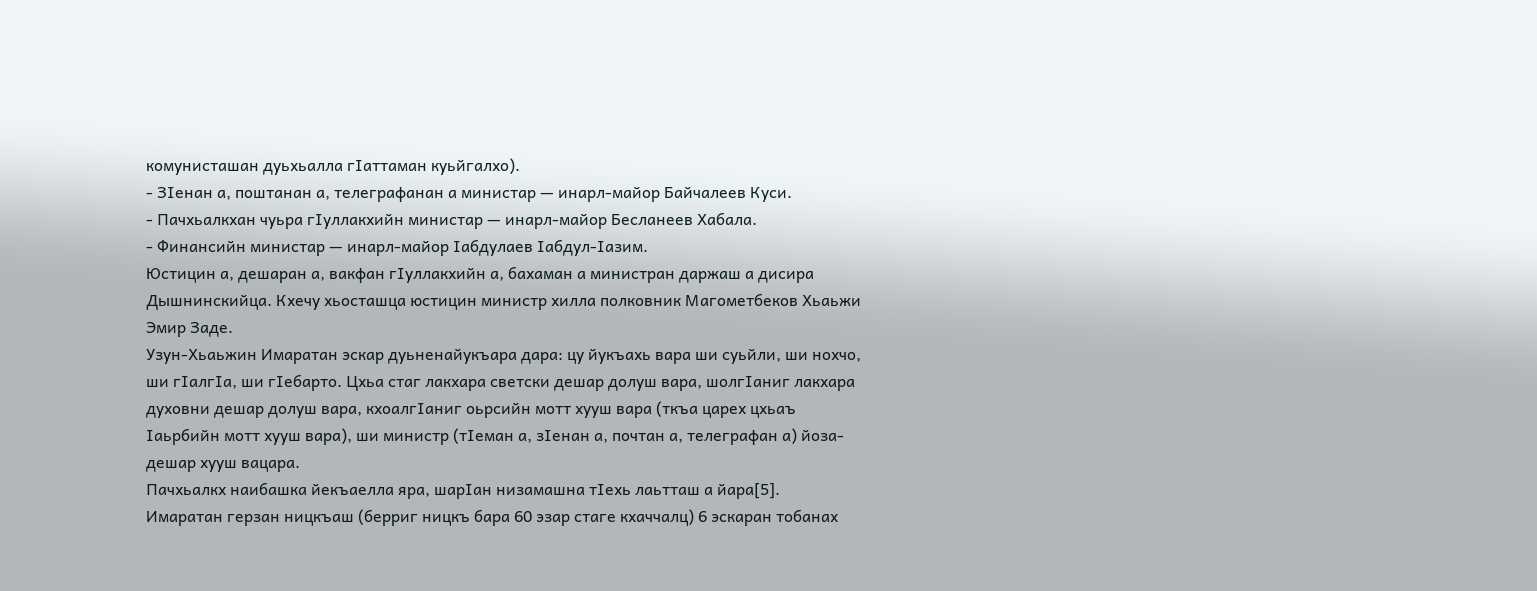комунисташан дуьхьалла гӀаттаман куьйгалхо).
- ЗӀенан а, поштанан а, телеграфанан а министар — инарл-майор Байчалеев Куси.
- Пачхьалкхан чуьра гӀуллакхийн министар — инарл-майор Бесланеев Хабала.
- Финансийн министар — инарл-майор Ӏабдулаев Ӏабдул-Ӏазим.
Юстицин а, дешаран а, вакфан гӀуллакхийн а, бахаман а министран даржаш а дисира Дышнинскийца. Кхечу хьосташца юстицин министр хилла полковник Магометбеков Хьаьжи Эмир Заде.
Узун-Хьаьжин Имаратан эскар дуьненайукъара дара: цу йукъахь вара ши суьйли, ши нохчо, ши гӀалгӀа, ши гӀебарто. Цхьа стаг лакхара светски дешар долуш вара, шолгӀаниг лакхара духовни дешар долуш вара, кхоалгӀаниг оьрсийн мотт хууш вара (ткъа царех цхьаъ Ӏаьрбийн мотт хууш вара), ши министр (тӀеман а, зӀенан а, почтан а, телеграфан а) йоза-дешар хууш вацара.
Пачхьалкх наибашка йекъаелла яра, шарӀан низамашна тӀехь лаьтташ а йара[5].
Имаратан герзан ницкъаш (берриг ницкъ бара 60 эзар стаге кхаччалц) 6 эскаран тобанах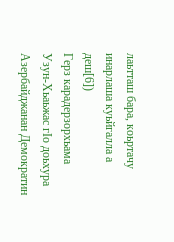лаьтташ бара, коьртачу инарлаша куьйгалла а деш[6])
Герз карадерзорхьама Узун-Хьаьжас гӀо доьхура Азербайджанан Демократин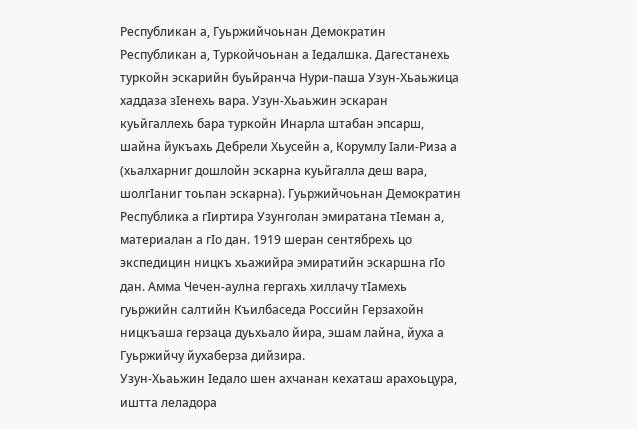Республикан а, Гуьржийчоьнан Демократин Республикан а, Туркойчоьнан а Ӏедалшка. Дагестанехь туркойн эскарийн буьйранча Нури-паша Узун-Хьаьжица хаддаза зӀенехь вара. Узун-Хьаьжин эскаран куьйгаллехь бара туркойн Инарла штабан эпсарш, шайна йукъахь Дебрели Хьусейн а, Корумлу Ӏали-Риза а (хьалхарниг дошлойн эскарна куьйгалла деш вара, шолгӀаниг тоьпан эскарна). Гуьржийчоьнан Демократин Республика а гӀиртира Узунголан эмиратана тӀеман а, материалан а гӀо дан. 1919 шеран сентябрехь цо экспедицин ницкъ хьажийра эмиратийн эскаршна гӀо дан. Амма Чечен-аулна гергахь хиллачу тӀамехь гуьржийн салтийн Къилбаседа Российн Герзахойн ницкъаша герзаца дуьхьало йира, эшам лайна, йуха а Гуьржийчу йухаберза дийзира.
Узун-Хьаьжин Ӏедало шен ахчанан кехаташ арахоьцура, иштта леладора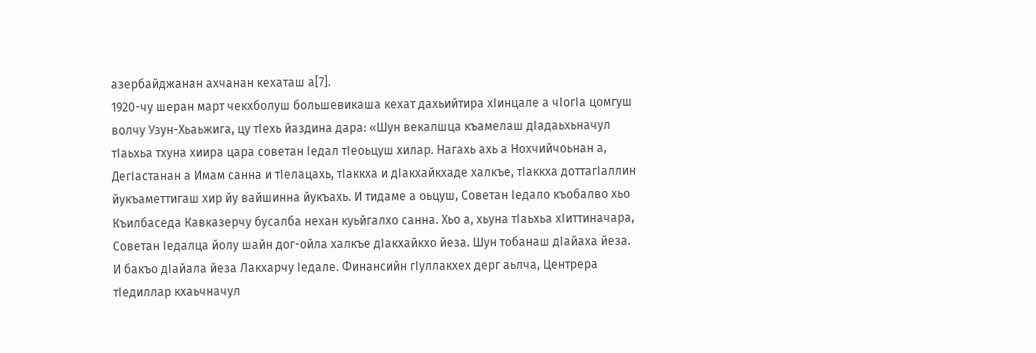азербайджанан ахчанан кехаташ а[7].
1920-чу шеран март чекхболуш большевикаша кехат дахьийтира хӀинцале а чӀогӀа цомгуш волчу Узун-Хьаьжига, цу тӀехь йаздина дара: «Шун векалшца къамелаш дӀадаьхьначул тӀаьхьа тхуна хиира цара советан Ӏедал тӀеоьцуш хилар. Нагахь ахь а Нохчийчоьнан а, ДегӀастанан а Имам санна и тӀелацахь, тӀаккха и дӀакхайкхаде халкъе, тӀаккха доттагӀаллин йукъаметтигаш хир йу вайшинна йукъахь. И тидаме а оьцуш, Советан Ӏедало къобалво хьо Къилбаседа Кавказерчу бусалба нехан куьйгалхо санна. Хьо а, хьуна тӀаьхьа хӀиттиначара, Советан Ӏедалца йолу шайн дог-ойла халкъе дӀакхайкхо йеза. Шун тобанаш дӀайаха йеза. И бакъо дӀайала йеза Лакхарчу Ӏедале. Финансийн гӀуллакхех дерг аьлча, Центрера тӀедиллар кхаьчначул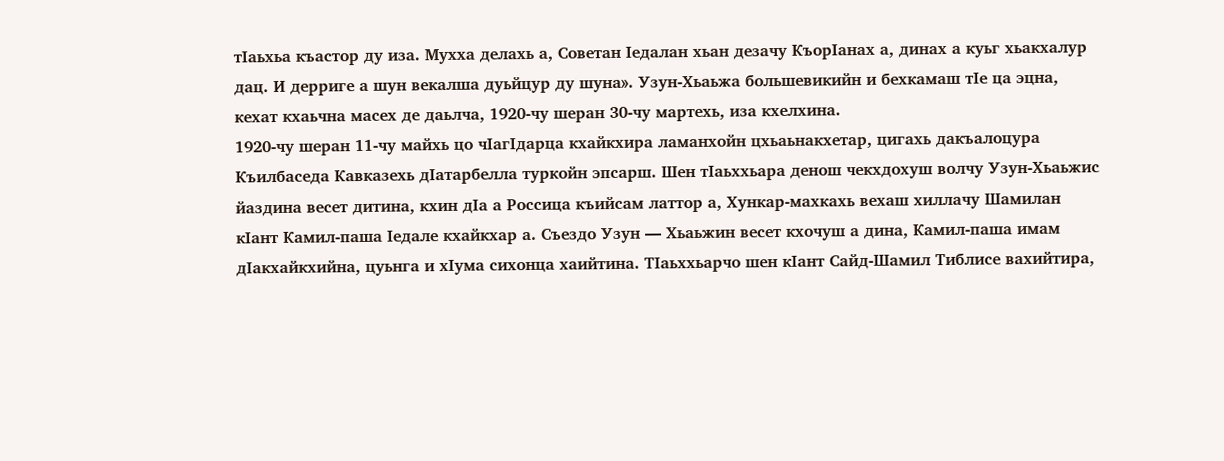тӀаьхьа къастор ду иза. Мухха делахь а, Советан Ӏедалан хьан дезачу КъорӀанах а, динах а куьг хьакхалур дац. И дерриге а шун векалша дуьйцур ду шуна». Узун-Хьаьжа большевикийн и бехкамаш тӀе ца эцна, кехат кхаьчна масех де даьлча, 1920-чу шеран 30-чу мартехь, иза кхелхина.
1920-чу шеран 11-чу майхь цо чӀагӀдарца кхайкхира ламанхойн цхьаьнакхетар, цигахь дакъалоцура Къилбаседа Кавказехь дӀатарбелла туркойн эпсарш. Шен тӀаьххьара денош чекхдохуш волчу Узун-Хьаьжис йаздина весет дитина, кхин дӀа а Россица къийсам латтор а, Хункар-махкахь вехаш хиллачу Шамилан кӀант Камил-паша Ӏедале кхайкхар а. Съездо Узун — Хьаьжин весет кхочуш а дина, Камил-паша имам дӀакхайкхийна, цуьнга и хӀума сихонца хаийтина. ТӀаьххьарчо шен кӀант Сайд-Шамил Тиблисе вахийтира,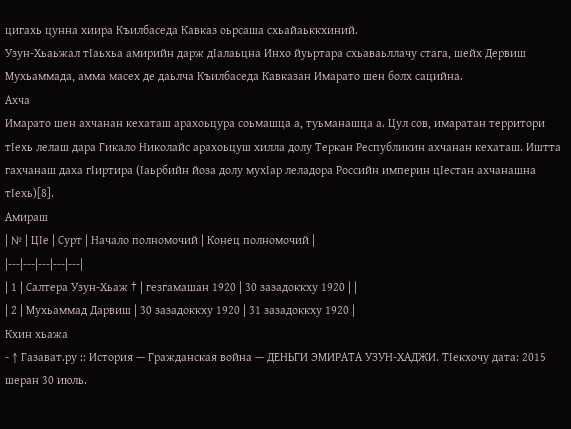цигахь цунна хиира Къилбаседа Кавказ оьрсаша схьайаьккхиний.
Узун-Хьаьжал тӀаьхьа амирийн дарж дӀалаьцна Инхо йуьртара схьаваьллачу стага, шейх Дервиш Мухьаммада, амма масех де даьлча Къилбаседа Кавказан Имарато шен болх сацийна.
Ахча
Имарато шен ахчанан кехаташ арахоьцура соьмашца а, туьманашца а. Цул сов, имаратан территори тӀехь лелаш дара Гикало Николайс арахоьцуш хилла долу Теркан Республикин ахчанан кехаташ. Иштта гахчанаш даха гӀиртира (Ӏаьрбийн йоза долу мухӀар леладора Российн империн цӀестан ахчанашна тӀехь)[8].
Амираш
| № | ЦӀе | Сурт | Начало полномочий | Конец полномочий |
|---|---|---|---|---|
| 1 | Салтера Узун-Хьаж † | гезгамашан 1920 | 30 зазадоккху 1920 | |
| 2 | Мухьаммад Дарвиш | 30 зазадоккху 1920 | 31 зазадоккху 1920 |
Кхин хьажа
- ↑ Газават.ру :: История — Гражданская война — ДЕНЬГИ ЭМИРАТА УЗУН-ХАДЖИ. ТӀекхочу дата: 2015 шеран 30 июль.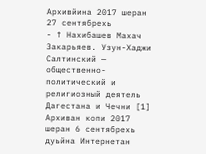Архивйина 2017 шеран 27 сентябрехь
- ↑ Нахибашев Махач Закарьяев. Узун-Хаджи Салтинский — общественно-политический и религиозный деятель Дагестана и Чечни [1] Архиван копи 2017 шеран 6 сентябрехь дуьйна Интернетан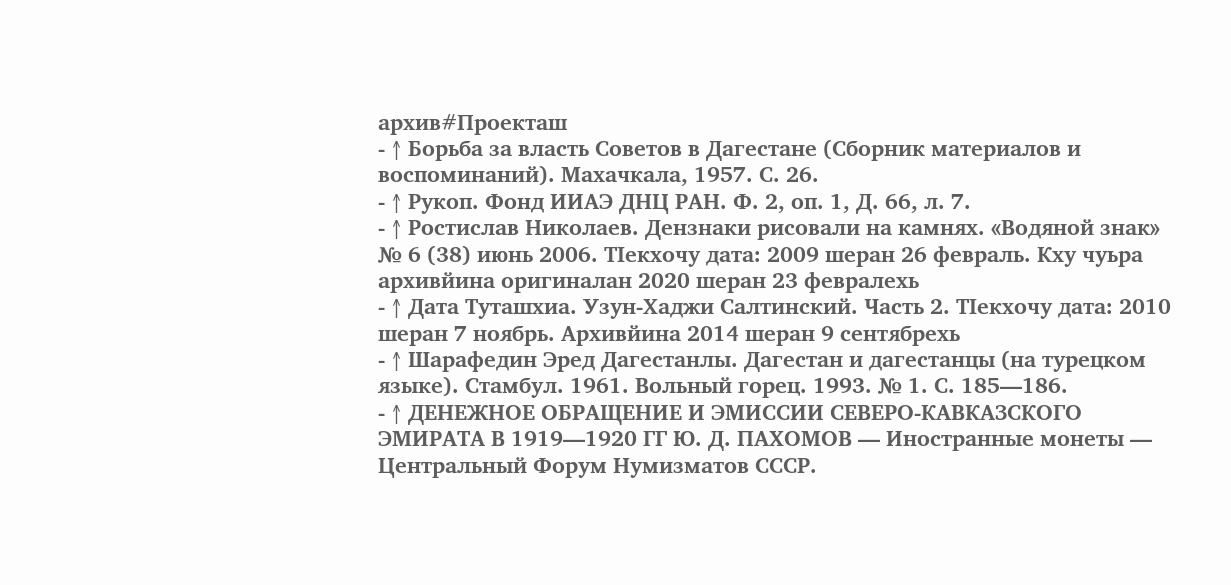архив#Проекташ
- ↑ Борьба за власть Советов в Дагестане (Сборник материалов и воспоминаний). Махачкала, 1957. С. 26.
- ↑ Рукоп. Фонд ИИАЭ ДНЦ РАН. Ф. 2, оп. 1, Д. 66, л. 7.
- ↑ Ростислав Николаев. Дензнаки рисовали на камнях. «Водяной знак» № 6 (38) июнь 2006. ТӀекхочу дата: 2009 шеран 26 февраль. Кху чуьра архивйина оригиналан 2020 шеран 23 февралехь
- ↑ Дата Туташхиа. Узун-Хаджи Салтинский. Часть 2. ТӀекхочу дата: 2010 шеран 7 ноябрь. Архивйина 2014 шеран 9 сентябрехь
- ↑ Шарафедин Эред Дагестанлы. Дагестан и дагестанцы (на турецком языке). Стамбул. 1961. Вольный горец. 1993. № 1. С. 185—186.
- ↑ ДЕНЕЖНОЕ ОБРАЩЕНИЕ И ЭМИССИИ СЕВЕРО-КАВКАЗСКОГО ЭМИРАТА В 1919—1920 ГГ Ю. Д. ПАХОМОВ — Иностранные монеты — Центральный Форум Нумизматов СССР.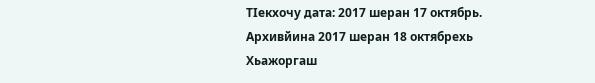ТӀекхочу дата: 2017 шеран 17 октябрь. Архивйина 2017 шеран 18 октябрехь
Хьажоргаш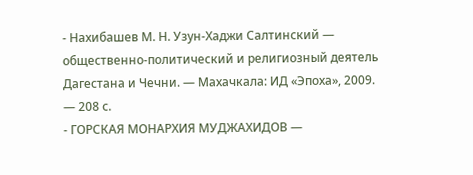- Нахибашев М. Н. Узун-Хаджи Салтинский — общественно-политический и религиозный деятель Дагестана и Чечни. — Махачкала: ИД «Эпоха», 2009. — 208 с.
- ГОРСКАЯ МОНАРХИЯ МУДЖАХИДОВ —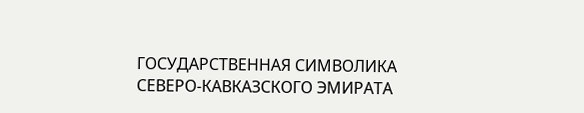ГОСУДАРСТВЕННАЯ СИМВОЛИКА СЕВЕРО-КАВКАЗСКОГО ЭМИРАТА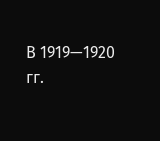В 1919—1920 гг.